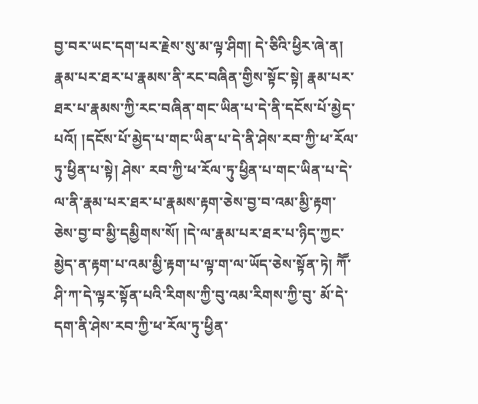བྱ་བར་ཡང་དག་པར་རྗེས་སུ་མ་ལྟ་ཤིག། དེ་ཅིའི་ཕྱིར་ཞེ་ན། རྣམ་པར་ཐར་པ་རྣམས་ནི་རང་བཞིན་གྱིས་སྟོང་སྟེ། རྣམ་པར་ཐར་པ་རྣམས་ཀྱི་རང་བཞིན་གང་ཡིན་པ་དེ་ནི་དངོས་པོ་མྱེད་པའོ། །དངོས་པོ་མྱེད་པ་གང་ཡིན་པ་དེ་ནི་ཤེས་རབ་ཀྱི་ཕ་རོལ་ཏུ་ཕྱིན་པ་སྟེ། ཤེས་ རབ་ཀྱི་ཕ་རོལ་ཏུ་ཕྱིན་པ་གང་ཡིན་པ་དེ་ལ་ནི་རྣམ་པར་ཐར་པ་རྣམས་རྟག་ཅེས་བྱ་བ་འམ་མྱི་རྟག་ཅེས་བྱ་བ་མྱི་དམྱིགས་སོ། །དེ་ལ་རྣམ་པར་ཐར་པ་ཉིད་ཀྱང་མྱེད་ན་རྟག་པ་འམ་མྱི་རྟག་པ་ལྟ་ག་ལ་ཡོད་ཅེས་སྟོན་ཏེ། ཀཽ་ཤི་ཀ་དེ་ལྟར་སྟོན་པའི་རིགས་ཀྱི་བུ་འམ་རིགས་ཀྱི་བུ་ མོ་དེ་དག་ནི་ཤེས་རབ་ཀྱི་ཕ་རོལ་ཏུ་ཕྱིན་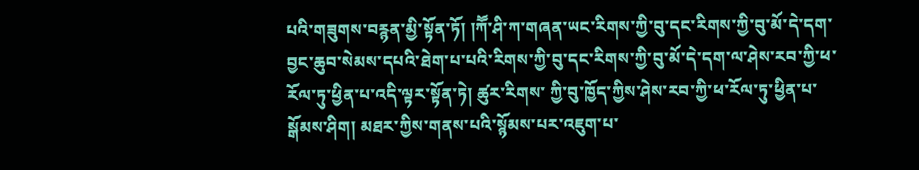པའི་གཟུགས་བརྙན་མྱི་སྟོན་ཏོ། །ཀཽ་ཤི་ཀ་གཞན་ཡང་རིགས་ཀྱི་བུ་དང་རིགས་ཀྱི་བུ་མོ་དེ་དག་བྱང་ཆུབ་སེམས་དཔའི་ཐེག་པ་པའི་རིགས་ཀྱི་བུ་དང་རིགས་ཀྱི་བུ་མོ་དེ་དག་ལ་ཤེས་རབ་ཀྱི་ཕ་རོལ་ཏུ་ཕྱིན་པ་འདི་ལྟར་སྟོན་ཏེ། ཚུར་རིགས་ ཀྱི་བུ་ཁྱོད་ཀྱིས་ཤེས་རབ་ཀྱི་ཕ་རོལ་ཏུ་ཕྱིན་པ་སྒོམས་ཤིག། མཐར་ཀྱིས་གནས་པའི་སྙོམས་པར་འཇུག་པ་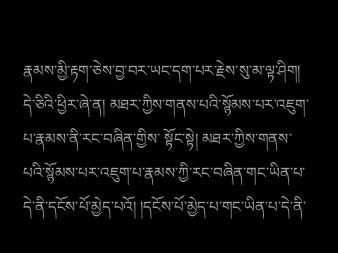རྣམས་མྱི་རྟག་ཅེས་བྱ་བར་ཡང་དག་པར་རྗེས་སུ་མ་ལྟ་ཤིག། དེ་ཅིའི་ཕྱིར་ཞེ་ན། མཐར་ཀྱིས་གནས་པའི་སྙོམས་པར་འཇུག་པ་རྣམས་ནི་རང་བཞིན་གྱིས་ སྟོང་སྟེ། མཐར་ཀྱིས་གནས་པའི་སྙོམས་པར་འཇུག་པ་རྣམས་ཀྱི་རང་བཞིན་གང་ཡིན་པ་དེ་ནི་དངོས་པོ་མྱེད་པའོ། །དངོས་པོ་མྱེད་པ་གང་ཡིན་པ་དེ་ནི་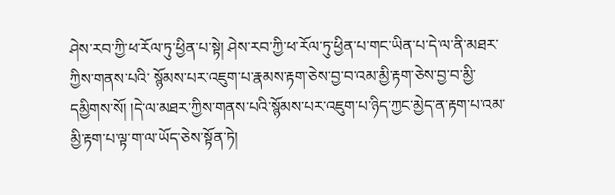ཤེས་རབ་ཀྱི་ཕ་རོལ་ཏུ་ཕྱིན་པ་སྟེ། ཤེས་རབ་ཀྱི་ཕ་རོལ་ཏུ་ཕྱིན་པ་གང་ཡིན་པ་དེ་ལ་ནི་མཐར་ཀྱིས་གནས་པའི་ སྙོམས་པར་འཇུག་པ་རྣམས་རྟག་ཅེས་བྱ་བ་འམ་མྱི་རྟག་ཅེས་བྱ་བ་མྱི་དམྱིགས་སོ། །དེ་ལ་མཐར་ཀྱིས་གནས་པའི་སྙོམས་པར་འཇུག་པ་ཉིད་ཀྱང་མྱེད་ན་རྟག་པ་འམ་མྱི་རྟག་པ་ལྟ་ག་ལ་ཡོད་ཅེས་སྟོན་ཏེ།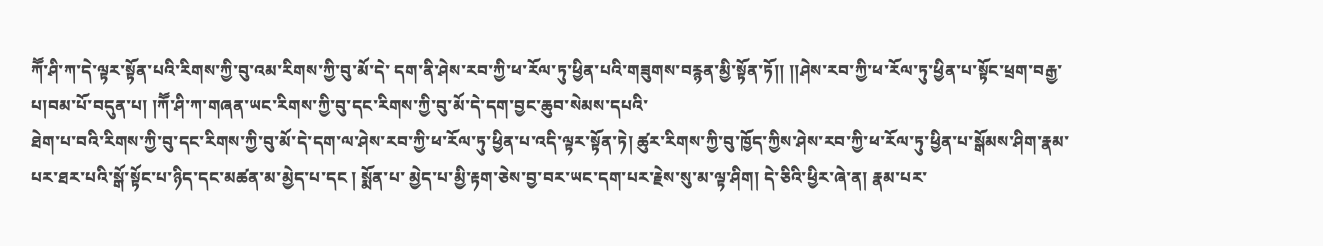ཀཽ་ཤི་ཀ་དེ་ལྟར་སྟོན་པའི་རིགས་ཀྱི་བུ་འམ་རིགས་ཀྱི་བུ་མོ་དེ་ དག་ནི་ཤེས་རབ་ཀྱི་ཕ་རོལ་ཏུ་ཕྱིན་པའི་གཟུགས་བརྙན་མྱི་སྟོན་ཏོ།། །།ཤེས་རབ་ཀྱི་ཕ་རོལ་ཏུ་ཕྱིན་པ་སྟོང་ཕྲག་བརྒྱ་པ།བམ་པོ་བདུན་པ། །ཀཽ་ཤི་ཀ་གཞན་ཡང་རིགས་ཀྱི་བུ་དང་རིགས་ཀྱི་བུ་མོ་དེ་དག་བྱང་ཆུབ་སེམས་དཔའི་
ཐེག་པ་བའི་རིགས་ཀྱི་བུ་དང་རིགས་ཀྱི་བུ་མོ་དེ་དག་ལ་ཤེས་རབ་ཀྱི་ཕ་རོལ་ཏུ་ཕྱིན་པ་འདི་ལྟར་སྟོན་ཏེ། ཚུར་རིགས་ཀྱི་བུ་ཁྱོད་ཀྱིས་ཤེས་རབ་ཀྱི་ཕ་རོལ་ཏུ་ཕྱིན་པ་སྒོམས་ཤིག་རྣམ་པར་ཐར་པའི་སྒོ་སྟོང་པ་ཉིད་དང་མཚན་མ་མྱེད་པ་དང ། སྨོན་པ་ མྱེད་པ་མྱི་རྟག་ཅེས་བྱ་བར་ཡང་དག་པར་རྗེས་སུ་མ་ལྟ་ཤིག། དེ་ཅིའི་ཕྱིར་ཞེ་ན། རྣམ་པར་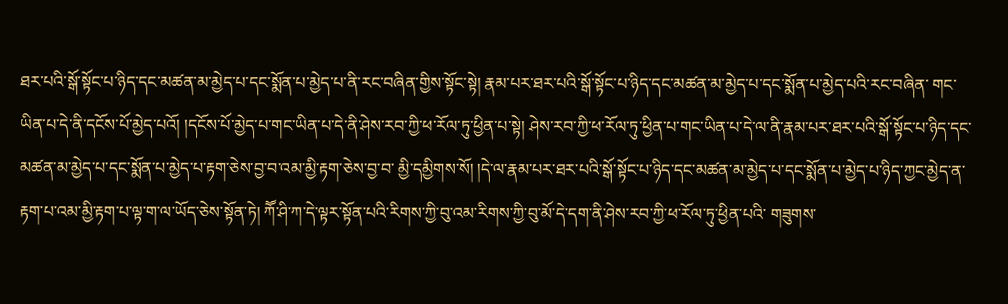ཐར་པའི་སྒོ་སྟོང་པ་ཉིད་དང་མཚན་མ་མྱེད་པ་དང་སྨོན་པ་མྱེད་པ་ནི་རང་བཞིན་གྱིས་སྟོང་སྟེ། རྣམ་པར་ཐར་པའི་སྒོ་སྟོང་པ་ཉིད་དང་མཚན་མ་མྱེད་པ་དང་སྨོན་པ་མྱེད་པའི་རང་བཞིན་ གང་ཡིན་པ་དེ་ནི་དངོས་པོ་མྱེད་པའོ། །དངོས་པོ་མྱེད་པ་གང་ཡིན་པ་དེ་ནི་ཤེས་རབ་ཀྱི་ཕ་རོལ་ཏུ་ཕྱིན་པ་སྟེ། ཤེས་རབ་ཀྱི་ཕ་རོལ་ཏུ་ཕྱིན་པ་གང་ཡིན་པ་དེ་ལ་ནི་རྣམ་པར་ཐར་པའི་སྒོ་སྟོང་པ་ཉིད་དང་མཚན་མ་མྱེད་པ་དང་སྨོན་པ་མྱེད་པ་རྟག་ཅེས་བྱ་བ་འམ་མྱི་རྟག་ཅེས་བྱ་བ་ མྱི་དམྱིགས་སོ། །དེ་ལ་རྣམ་པར་ཐར་པའི་སྒོ་སྟོང་པ་ཉིད་དང་མཚན་མ་མྱེད་པ་དང་སྨོན་པ་མྱེད་པ་ཉིད་ཀྱང་མྱེད་ན་རྟག་པ་འམ་མྱི་རྟག་པ་ལྟ་ག་ལ་ཡོད་ཅེས་སྟོན་ཏེ། ཀཽ་ཤི་ཀ་དེ་ལྟར་སྟོན་པའི་རིགས་ཀྱི་བུ་འམ་རིགས་ཀྱི་བུ་མོ་དེ་དག་ནི་ཤེས་རབ་ཀྱི་ཕ་རོལ་ཏུ་ཕྱིན་པའི་ གཟུགས་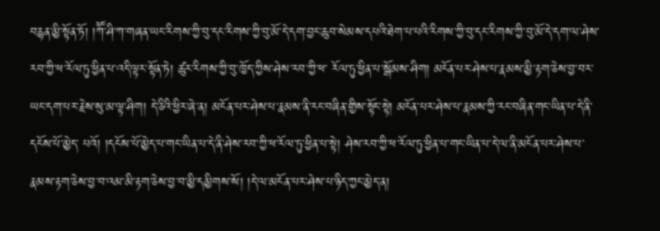བརྙན་མྱི་སྟོན་ཏོ། །ཀཽ་ཤི་ཀ་གཞན་ཡང་རིགས་ཀྱི་བུ་དང་རིགས་ཀྱི་བུ་མོ་དེ་དག་བྱང་ཆུབ་སེམས་དཔའི་ཐེག་པ་པའི་རིགས་ཀྱི་བུ་དང་རིགས་ཀྱི་བུ་མོ་དེ་དག་ལ་ཤེས་རབ་ཀྱི་ཕ་རོལ་ཏུ་ཕྱིན་པ་འདི་ལྟར་སྟོན་ཏེ། ཚུར་རིགས་ཀྱི་བུ་ཁྱོད་ཀྱིས་ཤེས་རབ་ཀྱི་ཕ་ རོལ་ཏུ་ཕྱིན་པ་སྒོམས་ཤིག། མངོན་པར་ཤེས་པ་རྣམས་མྱི་རྟག་ཅེས་བྱ་བར་ཡང་དག་པར་རྗེས་སུ་མ་ལྟ་ཤིག། དེ་ཅིའི་ཕྱིར་ཞེ་ན། མངོན་པར་ཤེས་པ་རྣམས་ནི་རང་བཞིན་གྱིས་སྟོང་སྟེ། མངོན་པར་ཤེས་པ་རྣམས་ཀྱི་རང་བཞིན་གང་ཡིན་པ་དེ་ནི་དངོས་པོ་མྱེད་ པའོ། །དངོས་པོ་མྱེད་པ་གང་ཡིན་པ་དེ་ནི་ཤེས་རབ་ཀྱི་ཕ་རོལ་ཏུ་ཕྱིན་པ་སྟེ། ཤེས་རབ་ཀྱི་ཕ་རོལ་ཏུ་ཕྱིན་པ་གང་ཡིན་པ་དེ་ལ་ནི་མངོན་པར་ཤེས་པ་རྣམས་རྟག་ཅེས་བྱ་བ་འམ་མི་རྟག་ཅེས་བྱ་བ་མྱི་དམྱིགས་སོ། །དེ་ལ་མངོན་པར་ཤེས་པ་ཉིད་ཀྱང་མྱེད་ན།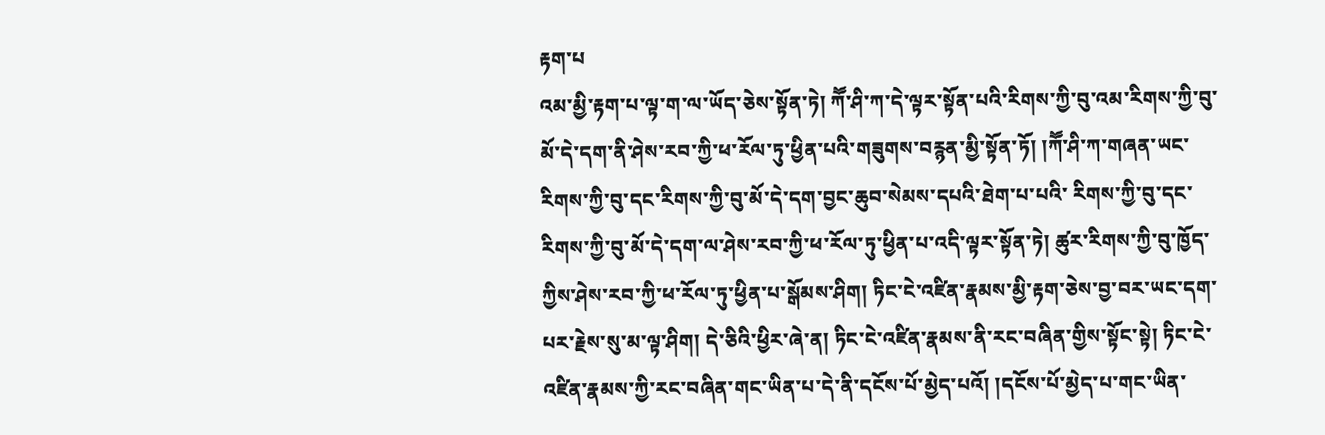རྟག་པ
འམ་མྱི་རྟག་པ་ལྟ་ག་ལ་ཡོད་ཅེས་སྟོན་ཏེ། ཀཽ་ཤི་ཀ་དེ་ལྟར་སྟོན་པའི་རིགས་ཀྱི་བུ་འམ་རིགས་ཀྱི་བུ་མོ་དེ་དག་ནི་ཤེས་རབ་ཀྱི་ཕ་རོལ་ཏུ་ཕྱིན་པའི་གཟུགས་བརྙན་མྱི་སྟོན་ཏོ། །ཀཽ་ཤི་ཀ་གཞན་ཡང་རིགས་ཀྱི་བུ་དང་རིགས་ཀྱི་བུ་མོ་དེ་དག་བྱང་ཆུབ་སེམས་དཔའི་ཐེག་པ་པའི་ རིགས་ཀྱི་བུ་དང་རིགས་ཀྱི་བུ་མོ་དེ་དག་ལ་ཤེས་རབ་ཀྱི་ཕ་རོལ་ཏུ་ཕྱིན་པ་འདི་ལྟར་སྟོན་ཏེ། ཚུར་རིགས་ཀྱི་བུ་ཁྱོད་ཀྱིས་ཤེས་རབ་ཀྱི་ཕ་རོལ་ཏུ་ཕྱིན་པ་སྒོམས་ཤིག། ཏིང་ངེ་འཛིན་རྣམས་མྱི་རྟག་ཅེས་བྱ་བར་ཡང་དག་པར་རྗེས་སུ་མ་ལྟ་ཤིག། དེ་ཅིའི་ཕྱིར་ཞེ་ན། ཏིང་ངེ་འཛིན་རྣམས་ནི་རང་བཞིན་གྱིས་སྟོང་སྟེ། ཏིང་ངེ་འཛིན་རྣམས་ཀྱི་རང་བཞིན་གང་ཡིན་པ་དེ་ནི་དངོས་པོ་མྱེད་པའོ། །དངོས་པོ་མྱེད་པ་གང་ཡིན་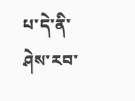པ་དེ་ནི་ཤེས་རབ་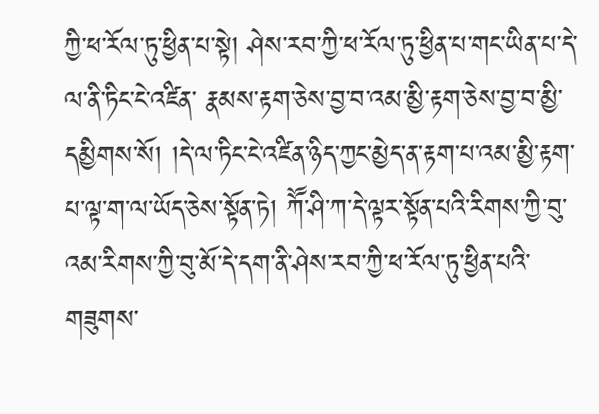ཀྱི་ཕ་རོལ་ཏུ་ཕྱིན་པ་སྟེ། ཤེས་རབ་ཀྱི་ཕ་རོལ་ཏུ་ཕྱིན་པ་གང་ཡིན་པ་དེ་ལ་ནི་ཏིང་ངེ་འཛིན་ རྣམས་རྟག་ཅེས་བྱ་བ་འམ་མྱི་རྟག་ཅེས་བྱ་བ་མྱི་དམྱིགས་སོ། །དེ་ལ་ཏིང་ངེ་འཛིན་ཉིད་ཀྱང་མྱེད་ན་རྟག་པ་འམ་མྱི་རྟག་པ་ལྟ་ག་ལ་ཡོད་ཅེས་སྟོན་ཏེ། ཀཽ་ཤི་ཀ་དེ་ལྟར་སྟོན་པའི་རིགས་ཀྱི་བུ་འམ་རིགས་ཀྱི་བུ་མོ་དེ་དག་ནི་ཤེས་རབ་ཀྱི་ཕ་རོལ་ཏུ་ཕྱིན་པའི་ གཟུགས་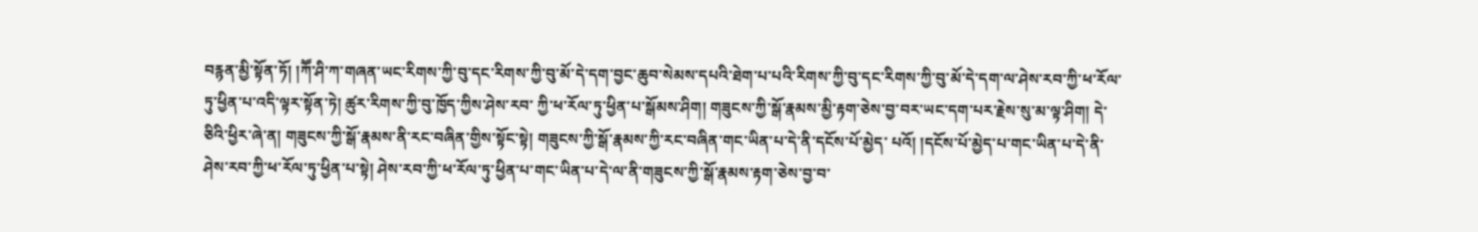བརྙན་མྱི་སྟོན་ཏོ། །ཀཽ་ཤི་ཀ་གཞན་ཡང་རིགས་ཀྱི་བུ་དང་རིགས་ཀྱི་བུ་མོ་དེ་དག་བྱང་ཆུབ་སེམས་དཔའི་ཐེག་པ་པའི་རིགས་ཀྱི་བུ་དང་རིགས་ཀྱི་བུ་མོ་དེ་དག་ལ་ཤེས་རབ་ཀྱི་ཕ་རོལ་ཏུ་ཕྱིན་པ་འདི་ལྟར་སྟོན་ཏེ། ཚུར་རིགས་ཀྱི་བུ་ཁྱོད་ཀྱིས་ཤེས་རབ་ ཀྱི་ཕ་རོལ་ཏུ་ཕྱིན་པ་སྒོམས་ཤིག། གཟུངས་ཀྱི་སྒོ་རྣམས་མྱི་རྟག་ཅེས་བྱ་བར་ཡང་དག་པར་རྗེས་སུ་མ་ལྟ་ཤིག། དེ་ཅིའི་ཕྱིར་ཞེ་ན། གཟུངས་ཀྱི་སྒོ་རྣམས་ནི་རང་བཞིན་གྱིས་སྟོང་སྟེ། གཟུངས་ཀྱི་སྒོ་རྣམས་ཀྱི་རང་བཞིན་གང་ཡིན་པ་དེ་ནི་དངོས་པོ་མྱེད་ པའོ། །དངོས་པོ་མྱེད་པ་གང་ཡིན་པ་དེ་ནི་ཤེས་རབ་ཀྱི་ཕ་རོལ་ཏུ་ཕྱིན་པ་སྟེ། ཤེས་རབ་ཀྱི་ཕ་རོལ་ཏུ་ཕྱིན་པ་གང་ཡིན་པ་དེ་ལ་ནི་གཟུངས་ཀྱི་སྒོ་རྣམས་རྟག་ཅེས་བྱ་བ་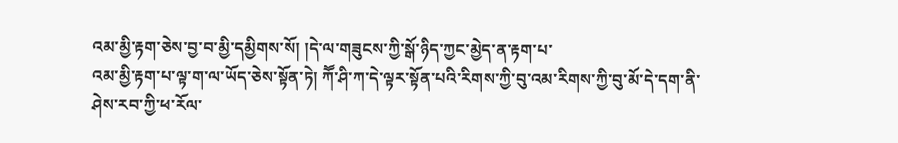འམ་མྱི་རྟག་ཅེས་བྱ་བ་མྱི་དམྱིགས་སོ། །དེ་ལ་གཟུངས་ཀྱི་སྒོ་ཉིད་ཀྱང་མྱེད་ན་རྟག་པ་
འམ་མྱི་རྟག་པ་ལྟ་ག་ལ་ཡོད་ཅེས་སྟོན་ཏེ། ཀཽ་ཤི་ཀ་དེ་ལྟར་སྟོན་པའི་རིགས་ཀྱི་བུ་འམ་རིགས་ཀྱི་བུ་མོ་དེ་དག་ནི་ཤེས་རབ་ཀྱི་ཕ་རོལ་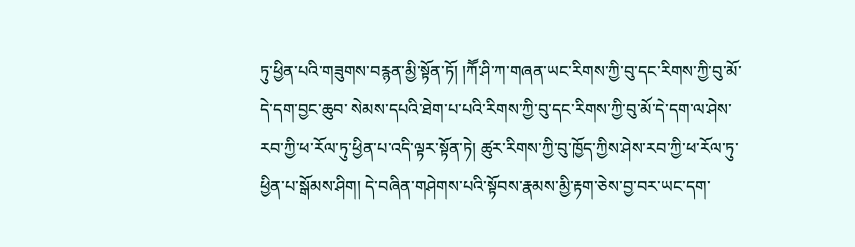ཏུ་ཕྱིན་པའི་གཟུགས་བརྙན་མྱི་སྟོན་ཏོ། །ཀཽ་ཤི་ཀ་གཞན་ཡང་རིགས་ཀྱི་བུ་དང་རིགས་ཀྱི་བུ་མོ་དེ་དག་བྱང་ཆུབ་ སེམས་དཔའི་ཐེག་པ་པའི་རིགས་ཀྱི་བུ་དང་རིགས་ཀྱི་བུ་མོ་དེ་དག་ལ་ཤེས་རབ་ཀྱི་ཕ་རོལ་ཏུ་ཕྱིན་པ་འདི་ལྟར་སྟོན་ཏེ། ཚུར་རིགས་ཀྱི་བུ་ཁྱོད་ཀྱིས་ཤེས་རབ་ཀྱི་ཕ་རོལ་ཏུ་ཕྱིན་པ་སྒོམས་ཤིག། དེ་བཞིན་གཤེགས་པའི་སྟོབས་རྣམས་མྱི་རྟག་ཅེས་བྱ་བར་ཡང་དག་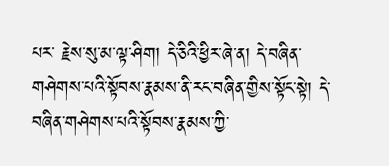པར་ རྗེས་སུ་མ་ལྟ་ཤིག། དེ་ཅིའི་ཕྱིར་ཞེ་ན། དེ་བཞིན་གཤེགས་པའི་སྟོབས་རྣམས་ནི་རང་བཞིན་གྱིས་སྟོང་སྟེ། དེ་བཞིན་གཤེགས་པའི་སྟོབས་རྣམས་ཀྱི་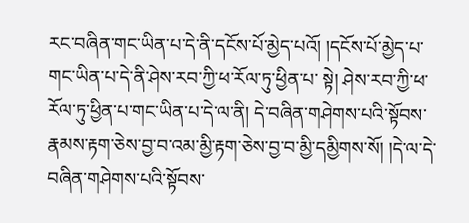རང་བཞིན་གང་ཡིན་པ་དེ་ནི་དངོས་པོ་མྱེད་པའོ། །དངོས་པོ་མྱེད་པ་གང་ཡིན་པ་དེ་ནི་ཤེས་རབ་ཀྱི་ཕ་རོལ་ཏུ་ཕྱིན་པ་ སྟེ། ཤེས་རབ་ཀྱི་ཕ་རོལ་ཏུ་ཕྱིན་པ་གང་ཡིན་པ་དེ་ལ་ནི། དེ་བཞིན་གཤེགས་པའི་སྟོབས་རྣམས་རྟག་ཅེས་བྱ་བ་འམ་མྱི་རྟག་ཅེས་བྱ་བ་མྱི་དམྱིགས་སོ། །དེ་ལ་དེ་བཞིན་གཤེགས་པའི་སྟོབས་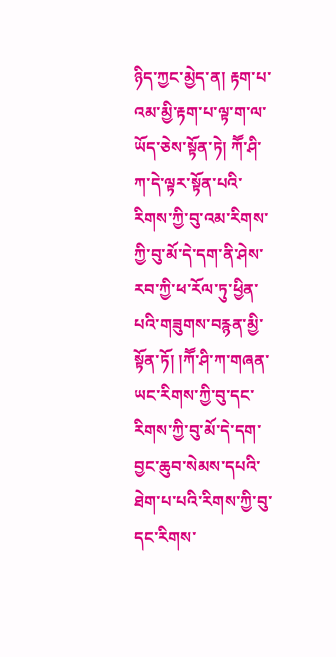ཉིད་ཀྱང་མྱེད་ན། རྟག་པ་འམ་མྱི་རྟག་པ་ལྟ་ག་ལ་ཡོད་ཅེས་སྟོན་ཏེ། ཀཽ་ཤི་ ཀ་དེ་ལྟར་སྟོན་པའི་རིགས་ཀྱི་བུ་འམ་རིགས་ཀྱི་བུ་མོ་དེ་དག་ནི་ཤེས་རབ་ཀྱི་ཕ་རོལ་ཏུ་ཕྱིན་པའི་གཟུགས་བརྙན་མྱི་སྟོན་ཏོ། །ཀཽ་ཤི་ཀ་གཞན་ཡང་རིགས་ཀྱི་བུ་དང་རིགས་ཀྱི་བུ་མོ་དེ་དག་བྱང་ཆུབ་སེམས་དཔའི་ཐེག་པ་པའི་རིགས་ཀྱི་བུ་དང་རིགས་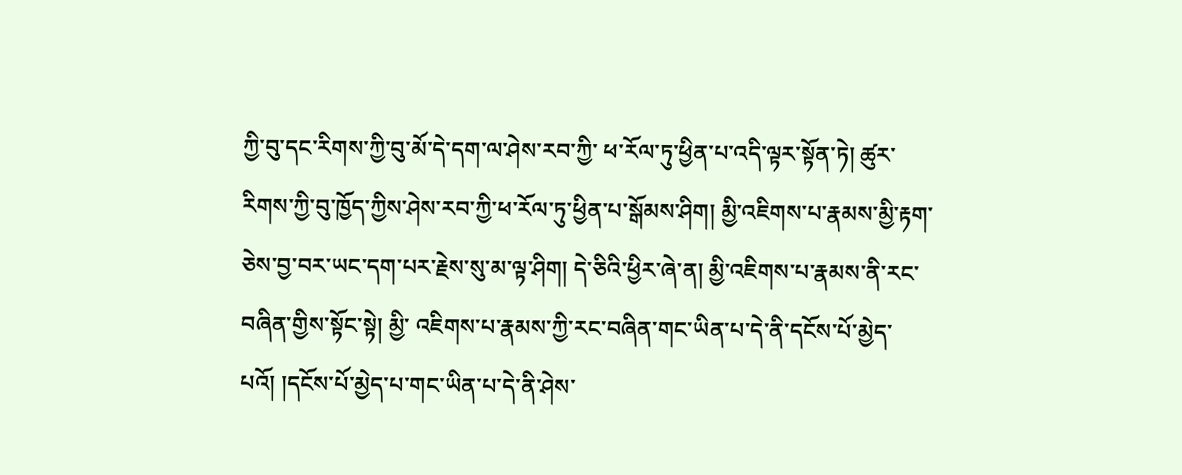ཀྱི་བུ་དང་རིགས་ཀྱི་བུ་མོ་དེ་དག་ལ་ཤེས་རབ་ཀྱི་ ཕ་རོལ་ཏུ་ཕྱིན་པ་འདི་ལྟར་སྟོན་ཏེ། ཚུར་རིགས་ཀྱི་བུ་ཁྱོད་ཀྱིས་ཤེས་རབ་ཀྱི་ཕ་རོལ་ཏུ་ཕྱིན་པ་སྒོམས་ཤིག། མྱི་འཇིགས་པ་རྣམས་མྱི་རྟག་ཅེས་བྱ་བར་ཡང་དག་པར་རྗེས་སུ་མ་ལྟ་ཤིག། དེ་ཅིའི་ཕྱིར་ཞེ་ན། མྱི་འཇིགས་པ་རྣམས་ནི་རང་བཞིན་གྱིས་སྟོང་སྟེ། མྱི་ འཇིགས་པ་རྣམས་ཀྱི་རང་བཞིན་གང་ཡིན་པ་དེ་ནི་དངོས་པོ་མྱེད་པའོ། །དངོས་པོ་མྱེད་པ་གང་ཡིན་པ་དེ་ནི་ཤེས་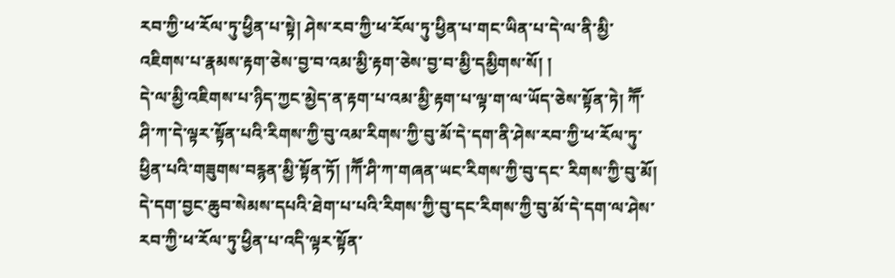རབ་ཀྱི་ཕ་རོལ་ཏུ་ཕྱིན་པ་སྟེ། ཤེས་རབ་ཀྱི་ཕ་རོལ་ཏུ་ཕྱིན་པ་གང་ཡིན་པ་དེ་ལ་ནི་མྱི་འཇིགས་པ་རྣམས་རྟག་ཅེས་བྱ་བ་འམ་མྱི་རྟག་ཅེས་བྱ་བ་མྱི་དམྱིགས་སོ། །
དེ་ལ་མྱི་འཇིགས་པ་ཉིད་ཀྱང་མྱེད་ན་རྟག་པ་འམ་མྱི་རྟག་པ་ལྟ་ག་ལ་ཡོད་ཅེས་སྟོན་ཏེ། ཀཽ་ཤི་ཀ་དེ་ལྟར་སྟོན་པའི་རིགས་ཀྱི་བུ་འམ་རིགས་ཀྱི་བུ་མོ་དེ་དག་ནི་ཤེས་རབ་ཀྱི་ཕ་རོལ་ཏུ་ཕྱིན་པའི་གཟུགས་བརྙན་མྱི་སྟོན་ཏོ། །ཀཽ་ཤི་ཀ་གཞན་ཡང་རིགས་ཀྱི་བུ་དང་ རིགས་ཀྱི་བུ་མོ། དེ་དག་བྱང་ཆུབ་སེམས་དཔའི་ཐེག་པ་པའི་རིགས་ཀྱི་བུ་དང་རིགས་ཀྱི་བུ་མོ་དེ་དག་ལ་ཤེས་རབ་ཀྱི་ཕ་རོལ་ཏུ་ཕྱིན་པ་འདི་ལྟར་སྟོན་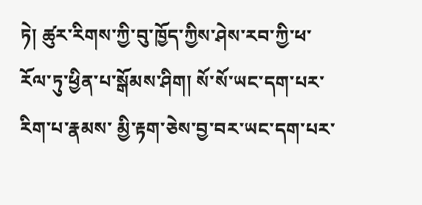ཏེ། ཚུར་རིགས་ཀྱི་བུ་ཁྱོད་ཀྱིས་ཤེས་རབ་ཀྱི་ཕ་རོལ་ཏུ་ཕྱིན་པ་སྒོམས་ཤིག། སོ་སོ་ཡང་དག་པར་རིག་པ་རྣམས་ མྱི་རྟག་ཅེས་བྱ་བར་ཡང་དག་པར་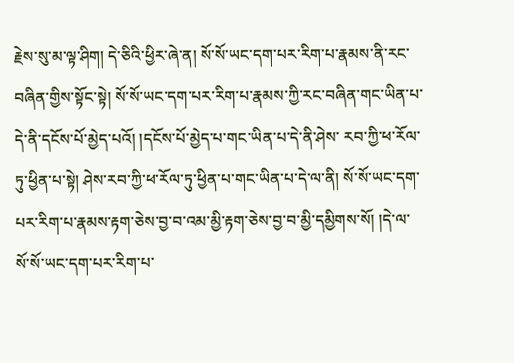རྗེས་སུ་མ་ལྟ་ཤིག། དེ་ཅིའི་ཕྱིར་ཞེ་ན། སོ་སོ་ཡང་དག་པར་རིག་པ་རྣམས་ནི་རང་བཞིན་གྱིས་སྟོང་སྟེ། སོ་སོ་ཡང་དག་པར་རིག་པ་རྣམས་ཀྱི་རང་བཞིན་གང་ཡིན་པ་དེ་ནི་དངོས་པོ་མྱེད་པའོ། །དངོས་པོ་མྱེད་པ་གང་ཡིན་པ་དེ་ནི་ཤེས་ རབ་ཀྱི་ཕ་རོལ་ཏུ་ཕྱིན་པ་སྟེ། ཤེས་རབ་ཀྱི་ཕ་རོལ་ཏུ་ཕྱིན་པ་གང་ཡིན་པ་དེ་ལ་ནི། སོ་སོ་ཡང་དག་པར་རིག་པ་རྣམས་རྟག་ཅེས་བྱ་བ་འམ་མྱི་རྟག་ཅེས་བྱ་བ་མྱི་དམྱིགས་སོ། །དེ་ལ་སོ་སོ་ཡང་དག་པར་རིག་པ་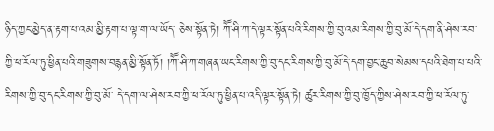ཉིད་ཀྱང་མྱེད་ན་རྟག་པ་འམ་མྱི་རྟག་པ་ལྟ་ག་ལ་ཡོད་ ཅེས་སྟོན་ཏེ། ཀཽ་ཤི་ཀ་དེ་ལྟར་སྟོན་པའི་རིགས་ཀྱི་བུ་འམ་རིགས་ཀྱི་བུ་མོ་དེ་དག་ནི་ཤེས་རབ་ཀྱི་ཕ་རོལ་ཏུ་ཕྱིན་པའི་གཟུགས་བརྙན་མྱི་སྟོན་ཏོ། །ཀཽ་ཤི་ཀ་གཞན་ཡང་རིགས་ཀྱི་བུ་དང་རིགས་ཀྱི་བུ་མོ་དེ་དག་བྱང་ཆུབ་སེམས་དཔའི་ཐེག་པ་པའི་རིགས་ཀྱི་བུ་དང་རིགས་ཀྱི་བུ་མོ་ དེ་དག་ལ་ཤེས་རབ་ཀྱི་ཕ་རོལ་ཏུ་ཕྱིན་པ་འདི་ལྟར་སྟོན་ཏེ། ཚུར་རིགས་ཀྱི་བུ་ཁྱོད་ཀྱིས་ཤེས་རབ་ཀྱི་ཕ་རོལ་ཏུ་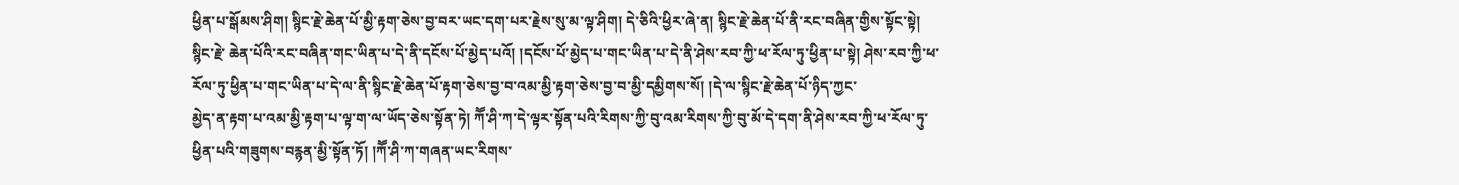ཕྱིན་པ་སྒོམས་ཤིག། སྙིང་རྗེ་ཆེན་པོ་མྱི་རྟག་ཅེས་བྱ་བར་ཡང་དག་པར་རྗེས་སུ་མ་ལྟ་ཤིག། དེ་ཅིའི་ཕྱིར་ཞེ་ན། སྙིང་རྗེ་ཆེན་པོ་ནི་རང་བཞིན་གྱིས་སྟོང་སྟེ། སྙིང་རྗེ་ ཆེན་པོའི་རང་བཞིན་གང་ཡིན་པ་དེ་ནི་དངོས་པོ་མྱེད་པའོ། །དངོས་པོ་མྱེད་པ་གང་ཡིན་པ་དེ་ནི་ཤེས་རབ་ཀྱི་ཕ་རོལ་ཏུ་ཕྱིན་པ་སྟེ། ཤེས་རབ་ཀྱི་ཕ་རོལ་ཏུ་ཕྱིན་པ་གང་ཡིན་པ་དེ་ལ་ནི་སྙིང་རྗེ་ཆེན་པོ་རྟག་ཅེས་བྱ་བ་འམ་མྱི་རྟག་ཅེས་བྱ་བ་མྱི་དམྱིགས་སོ། །དེ་ལ་སྙིང་རྗེ་ཆེན་པོ་ཉིད་ཀྱང་
མྱེད་ན་རྟག་པ་འམ་མྱི་རྟག་པ་ལྟ་ག་ལ་ཡོད་ཅེས་སྟོན་ཏེ། ཀཽ་ཤི་ཀ་དེ་ལྟར་སྟོན་པའི་རིགས་ཀྱི་བུ་འམ་རིགས་ཀྱི་བུ་མོ་དེ་དག་ནི་ཤེས་རབ་ཀྱི་ཕ་རོལ་ཏུ་ཕྱིན་པའི་གཟུགས་བརྙན་མྱི་སྟོན་ཏོ། །ཀཽ་ཤི་ཀ་གཞན་ཡང་རིགས་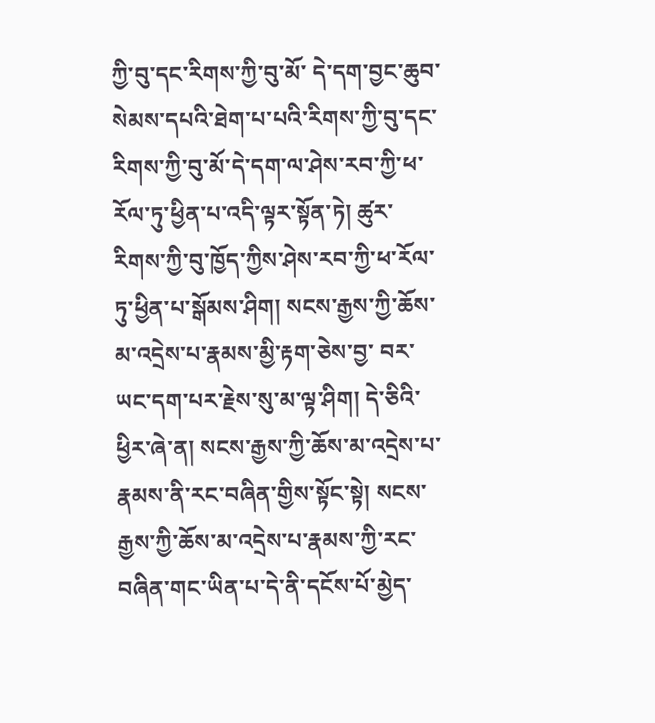ཀྱི་བུ་དང་རིགས་ཀྱི་བུ་མོ་ དེ་དག་བྱང་ཆུབ་སེམས་དཔའི་ཐེག་པ་པའི་རིགས་ཀྱི་བུ་དང་རིགས་ཀྱི་བུ་མོ་དེ་དག་ལ་ཤེས་རབ་ཀྱི་ཕ་རོལ་ཏུ་ཕྱིན་པ་འདི་ལྟར་སྟོན་ཏེ། ཚུར་རིགས་ཀྱི་བུ་ཁྱོད་ཀྱིས་ཤེས་རབ་ཀྱི་ཕ་རོལ་ཏུ་ཕྱིན་པ་སྒོམས་ཤིག། སངས་རྒྱས་ཀྱི་ཆོས་མ་འདྲེས་པ་རྣམས་མྱི་རྟག་ཅེས་བྱ་ བར་ཡང་དག་པར་རྗེས་སུ་མ་ལྟ་ཤིག། དེ་ཅིའི་ཕྱིར་ཞེ་ན། སངས་རྒྱས་ཀྱི་ཆོས་མ་འདྲེས་པ་རྣམས་ནི་རང་བཞིན་གྱིས་སྟོང་སྟེ། སངས་རྒྱས་ཀྱི་ཆོས་མ་འདྲེས་པ་རྣམས་ཀྱི་རང་བཞིན་གང་ཡིན་པ་དེ་ནི་དངོས་པོ་མྱེད་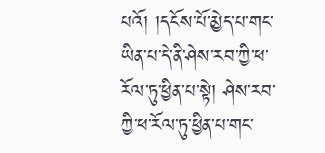པའོ། །དངོས་པོ་མྱེད་པ་གང་ཡིན་པ་དེ་ནི་ཤེས་རབ་ཀྱི་ཕ་ རོལ་ཏུ་ཕྱིན་པ་སྟེ། ཤེས་རབ་ཀྱི་ཕ་རོལ་ཏུ་ཕྱིན་པ་གང་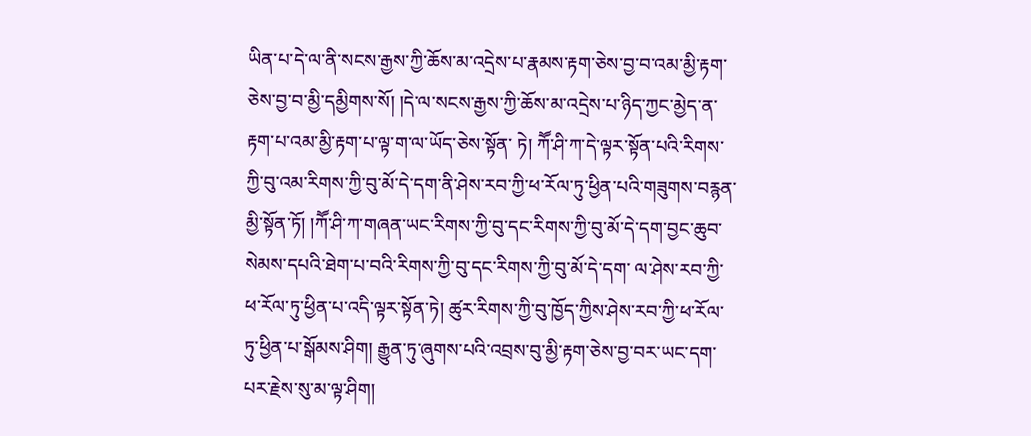ཡིན་པ་དེ་ལ་ནི་སངས་རྒྱས་ཀྱི་ཆོས་མ་འདྲེས་པ་རྣམས་རྟག་ཅེས་བྱ་བ་འམ་མྱི་རྟག་ཅེས་བྱ་བ་མྱི་དམྱིགས་སོ། །དེ་ལ་སངས་རྒྱས་ཀྱི་ཆོས་མ་འདྲེས་པ་ཉིད་ཀྱང་མྱེད་ན་རྟག་པ་འམ་མྱི་རྟག་པ་ལྟ་ག་ལ་ཡོད་ཅེས་སྟོན་ ཏེ། ཀཽ་ཤི་ཀ་དེ་ལྟར་སྟོན་པའི་རིགས་ཀྱི་བུ་འམ་རིགས་ཀྱི་བུ་མོ་དེ་དག་ནི་ཤེས་རབ་ཀྱི་ཕ་རོལ་ཏུ་ཕྱིན་པའི་གཟུགས་བརྙན་མྱི་སྟོན་ཏོ། །ཀཽ་ཤི་ཀ་གཞན་ཡང་རིགས་ཀྱི་བུ་དང་རིགས་ཀྱི་བུ་མོ་དེ་དག་བྱང་ཆུབ་སེམས་དཔའི་ཐེག་པ་བའི་རིགས་ཀྱི་བུ་དང་རིགས་ཀྱི་བུ་མོ་དེ་དག་ ལ་ཤེས་རབ་ཀྱི་ཕ་རོལ་ཏུ་ཕྱིན་པ་འདི་ལྟར་སྟོན་ཏེ། ཚུར་རིགས་ཀྱི་བུ་ཁྱོད་ཀྱིས་ཤེས་རབ་ཀྱི་ཕ་རོལ་ཏུ་ཕྱིན་པ་སྒོམས་ཤིག། རྒྱུན་ཏུ་ཞུགས་པའི་འབྲས་བུ་མྱི་རྟག་ཅེས་བྱ་བར་ཡང་དག་པར་རྗེས་སུ་མ་ལྟ་ཤིག།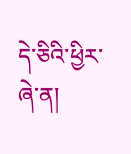དེ་ཅིའི་ཕྱིར་ཞེ་ན།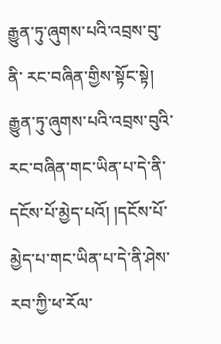རྒྱུན་ཏུ་ཞུགས་པའི་འབྲས་བུ་ནི་ རང་བཞིན་གྱིས་སྟོང་སྟེ། རྒྱུན་ཏུ་ཞུགས་པའི་འབྲས་བུའི་རང་བཞིན་གང་ཡིན་པ་དེ་ནི་དངོས་པོ་མྱེད་པའོ། །དངོས་པོ་མྱེད་པ་གང་ཡིན་པ་དེ་ནི་ཤེས་རབ་ཀྱི་ཕ་རོལ་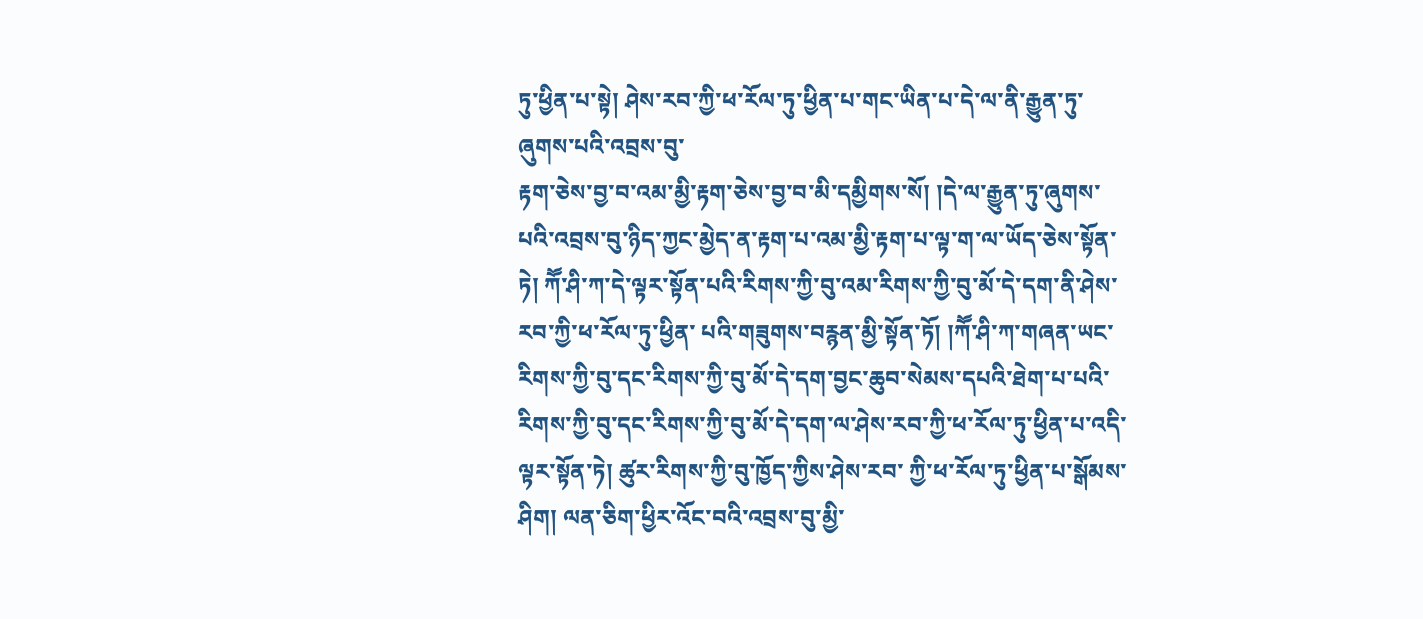ཏུ་ཕྱིན་པ་སྟེ། ཤེས་རབ་ཀྱི་ཕ་རོལ་ཏུ་ཕྱིན་པ་གང་ཡིན་པ་དེ་ལ་ནི་རྒྱུན་ཏུ་ཞུགས་པའི་འབྲས་བུ་
རྟག་ཅེས་བྱ་བ་འམ་མྱི་རྟག་ཅེས་བྱ་བ་མི་དམྱིགས་སོ། །དེ་ལ་རྒྱུན་ཏུ་ཞུགས་པའི་འབྲས་བུ་ཉིད་ཀྱང་མྱེད་ན་རྟག་པ་འམ་མྱི་རྟག་པ་ལྟ་ག་ལ་ཡོད་ཅེས་སྟོན་ཏེ། ཀཽ་ཤི་ཀ་དེ་ལྟར་སྟོན་པའི་རིགས་ཀྱི་བུ་འམ་རིགས་ཀྱི་བུ་མོ་དེ་དག་ནི་ཤེས་རབ་ཀྱི་ཕ་རོལ་ཏུ་ཕྱིན་ པའི་གཟུགས་བརྙན་མྱི་སྟོན་ཏོ། །ཀཽ་ཤི་ཀ་གཞན་ཡང་རིགས་ཀྱི་བུ་དང་རིགས་ཀྱི་བུ་མོ་དེ་དག་བྱང་ཆུབ་སེམས་དཔའི་ཐེག་པ་པའི་རིགས་ཀྱི་བུ་དང་རིགས་ཀྱི་བུ་མོ་དེ་དག་ལ་ཤེས་རབ་ཀྱི་ཕ་རོལ་ཏུ་ཕྱིན་པ་འདི་ལྟར་སྟོན་ཏེ། ཚུར་རིགས་ཀྱི་བུ་ཁྱོད་ཀྱིས་ཤེས་རབ་ ཀྱི་ཕ་རོལ་ཏུ་ཕྱིན་པ་སྒོམས་ཤིག། ལན་ཅིག་ཕྱིར་འོང་བའི་འབྲས་བུ་མྱི་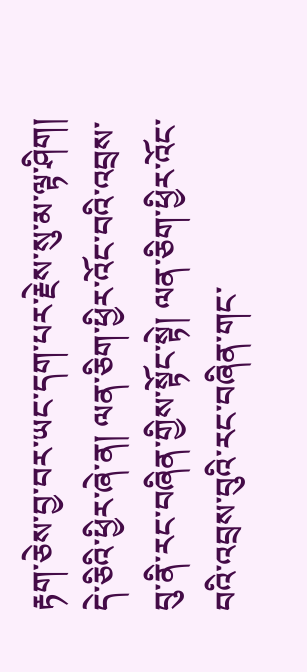རྟག་ཅེས་བྱ་བར་ཡང་དག་པར་རྗེས་སུ་མ་ལྟ་ཤིག། དེ་ཅིའི་ཕྱིར་ཞེ་ན། ལན་ཅིག་ཕྱིར་འོང་བའི་འབྲས་བུ་ནི་རང་བཞིན་གྱིས་སྟོང་སྟེ། ལན་ཅིག་ཕྱིར་འོང་བའི་འབྲས་བུའི་རང་བཞིན་གང་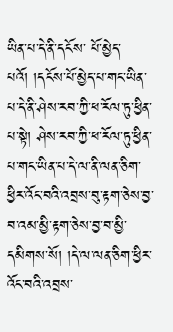ཡིན་པ་དེ་ནི་དངོས་ པོ་མྱེད་པའོ། །དངོས་པོ་མྱེད་པ་གང་ཡིན་པ་དེ་ནི་ཤེས་རབ་ཀྱི་ཕ་རོལ་ཏུ་ཕྱིན་པ་སྟེ། ཤེས་རབ་ཀྱི་ཕ་རོལ་ཏུ་ཕྱིན་པ་གང་ཡིན་པ་དེ་ལ་ནི་ལན་ཅིག་ཕྱིར་འོང་བའི་འབྲས་བུ་རྟག་ཅེས་བྱ་བ་འམ་མྱི་རྟག་ཅེས་བྱ་བ་མྱི་དམིགས་སོ། །དེ་ལ་ལན་ཅིག་ཕྱིར་འོང་བའི་འབྲས་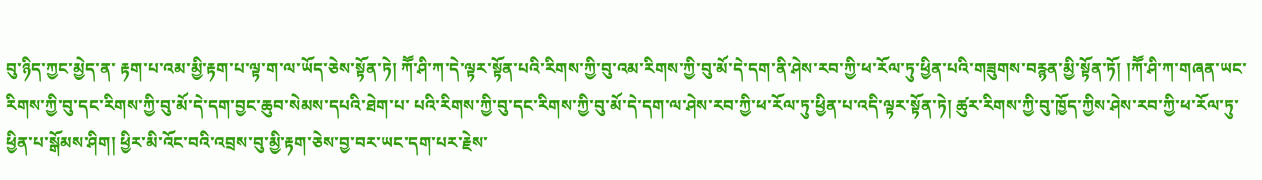བུ་ཉིད་ཀྱང་མྱེད་ན་ རྟག་པ་འམ་མྱི་རྟག་པ་ལྟ་ག་ལ་ཡོད་ཅེས་སྟོན་ཏེ། ཀཽ་ཤི་ཀ་དེ་ལྟར་སྟོན་པའི་རིགས་ཀྱི་བུ་འམ་རིགས་ཀྱི་བུ་མོ་དེ་དག་ནི་ཤེས་རབ་ཀྱི་ཕ་རོལ་ཏུ་ཕྱིན་པའི་གཟུགས་བརྙན་མྱི་སྟོན་ཏོ། །ཀཽ་ཤི་ཀ་གཞན་ཡང་རིགས་ཀྱི་བུ་དང་རིགས་ཀྱི་བུ་མོ་དེ་དག་བྱང་ཆུབ་སེམས་དཔའི་ཐེག་པ་ པའི་རིགས་ཀྱི་བུ་དང་རིགས་ཀྱི་བུ་མོ་དེ་དག་ལ་ཤེས་རབ་ཀྱི་ཕ་རོལ་ཏུ་ཕྱིན་པ་འདི་ལྟར་སྟོན་ཏེ། ཚུར་རིགས་ཀྱི་བུ་ཁྱོད་ཀྱིས་ཤེས་རབ་ཀྱི་ཕ་རོལ་ཏུ་ཕྱིན་པ་སྒོམས་ཤིག། ཕྱིར་མི་འོང་བའི་འབྲས་བུ་མྱི་རྟག་ཅེས་བྱ་བར་ཡང་དག་པར་རྗེས་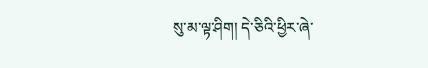སུ་མ་ལྟ་ཤིག། དེ་ཅིའི་ཕྱིར་ཞེ་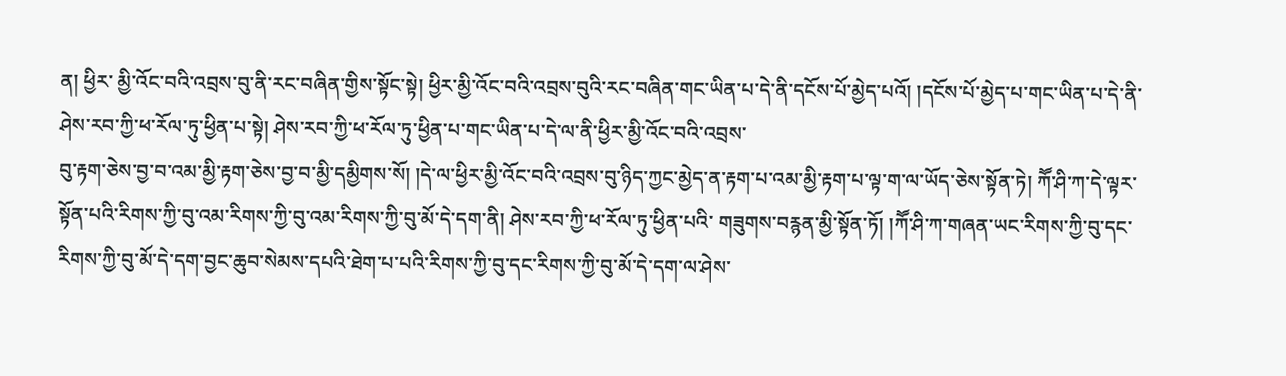ན། ཕྱིར་ མྱི་འོང་བའི་འབྲས་བུ་ནི་རང་བཞིན་གྱིས་སྟོང་སྟེ། ཕྱིར་མྱི་འོང་བའི་འབྲས་བུའི་རང་བཞིན་གང་ཡིན་པ་དེ་ནི་དངོས་པོ་མྱེད་པའོ། །དངོས་པོ་མྱེད་པ་གང་ཡིན་པ་དེ་ནི་ཤེས་རབ་ཀྱི་ཕ་རོལ་ཏུ་ཕྱིན་པ་སྟེ། ཤེས་རབ་ཀྱི་ཕ་རོལ་ཏུ་ཕྱིན་པ་གང་ཡིན་པ་དེ་ལ་ནི་ཕྱིར་མྱི་འོང་བའི་འབྲས་
བུ་རྟག་ཅེས་བྱ་བ་འམ་མྱི་རྟག་ཅེས་བྱ་བ་མྱི་དམྱིགས་སོ། །དེ་ལ་ཕྱིར་མྱི་འོང་བའི་འབྲས་བུ་ཉིད་ཀྱང་མྱེད་ན་རྟག་པ་འམ་མྱི་རྟག་པ་ལྟ་ག་ལ་ཡོད་ཅེས་སྟོན་ཏེ། ཀཽ་ཤི་ཀ་དེ་ལྟར་སྟོན་པའི་རིགས་ཀྱི་བུ་འམ་རིགས་ཀྱི་བུ་འམ་རིགས་ཀྱི་བུ་མོ་དེ་དག་ནི། ཤེས་རབ་ཀྱི་ཕ་རོལ་ཏུ་ཕྱིན་པའི་ གཟུགས་བརྙན་མྱི་སྟོན་ཏོ། །ཀཽ་ཤི་ཀ་གཞན་ཡང་རིགས་ཀྱི་བུ་དང་རིགས་ཀྱི་བུ་མོ་དེ་དག་བྱང་ཆུབ་སེམས་དཔའི་ཐེག་པ་པའི་རིགས་ཀྱི་བུ་དང་རིགས་ཀྱི་བུ་མོ་དེ་དག་ལ་ཤེས་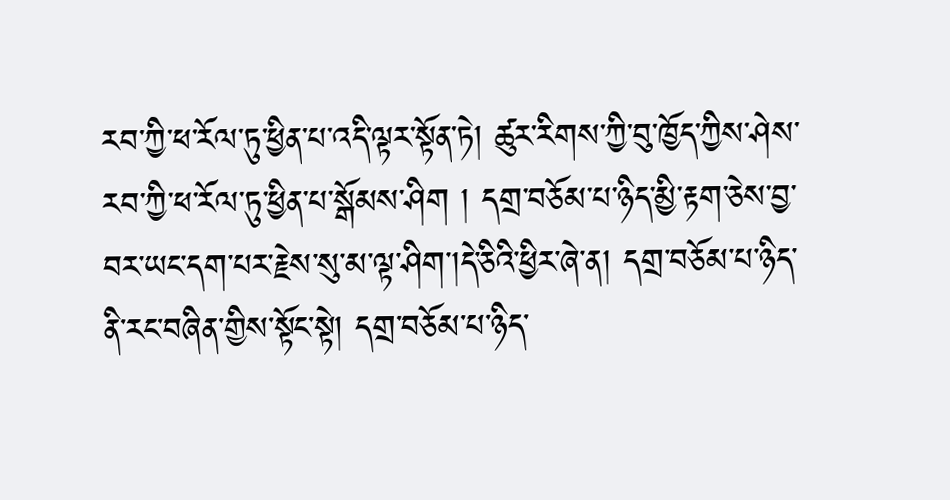རབ་ཀྱི་ཕ་རོལ་ཏུ་ཕྱིན་པ་འདི་ལྟར་སྟོན་ཏེ། ཚུར་རིགས་ཀྱི་བུ་ཁྱོད་ཀྱིས་ཤེས་རབ་ཀྱི་ཕ་རོལ་ཏུ་ཕྱིན་པ་སྒོམས་ཤིག ། དགྲ་བཅོམ་པ་ཉིད་མྱི་རྟག་ཅེས་བྱ་བར་ཡང་དག་པར་རྗེས་སུ་མ་ལྟ་ཤིག་།དེ་ཅིའི་ཕྱིར་ཞེ་ན། དགྲ་བཅོམ་པ་ཉིད་ནི་རང་བཞིན་གྱིས་སྟོང་སྟེ། དགྲ་བཅོམ་པ་ཉིད་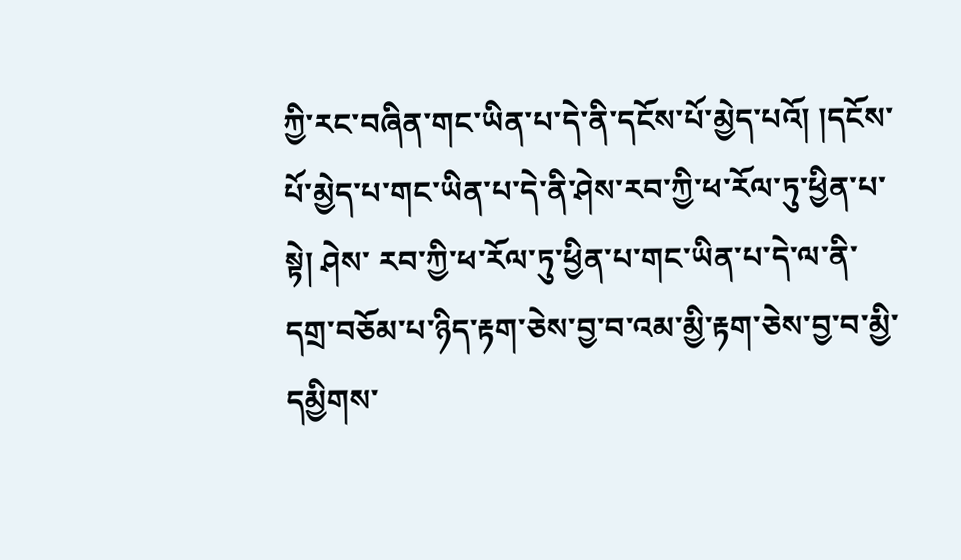ཀྱི་རང་བཞིན་གང་ཡིན་པ་དེ་ནི་དངོས་པོ་མྱེད་པའོ། །དངོས་པོ་མྱེད་པ་གང་ཡིན་པ་དེ་ནི་ཤེས་རབ་ཀྱི་ཕ་རོལ་ཏུ་ཕྱིན་པ་སྟེ། ཤེས་ རབ་ཀྱི་ཕ་རོལ་ཏུ་ཕྱིན་པ་གང་ཡིན་པ་དེ་ལ་ནི་དགྲ་བཅོམ་པ་ཉིད་རྟག་ཅེས་བྱ་བ་འམ་མྱི་རྟག་ཅེས་བྱ་བ་མྱི་དམྱིགས་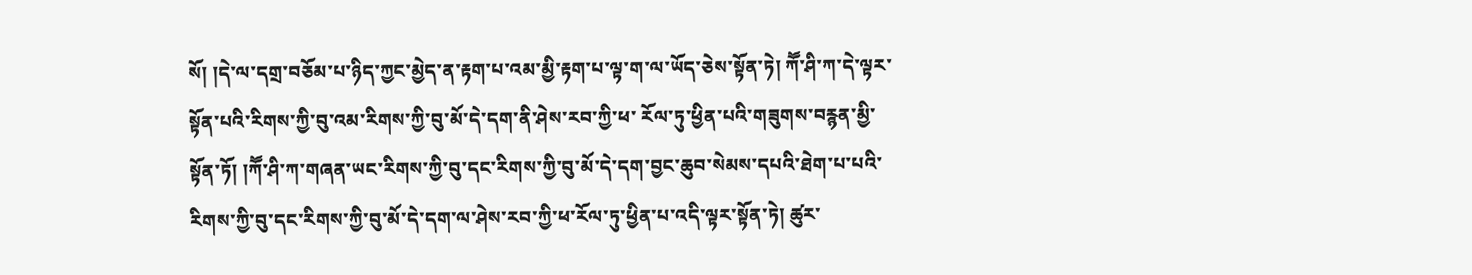སོ། །དེ་ལ་དགྲ་བཅོམ་པ་ཉིད་ཀྱང་མྱེད་ན་རྟག་པ་འམ་མྱི་རྟག་པ་ལྟ་ག་ལ་ཡོད་ཅེས་སྟོན་ཏེ། ཀཽ་ཤི་ཀ་དེ་ལྟར་སྟོན་པའི་རིགས་ཀྱི་བུ་འམ་རིགས་ཀྱི་བུ་མོ་དེ་དག་ནི་ཤེས་རབ་ཀྱི་ཕ་ རོལ་ཏུ་ཕྱིན་པའི་གཟུགས་བརྙན་མྱི་སྟོན་ཏོ། །ཀཽ་ཤི་ཀ་གཞན་ཡང་རིགས་ཀྱི་བུ་དང་རིགས་ཀྱི་བུ་མོ་དེ་དག་བྱང་ཆུབ་སེམས་དཔའི་ཐེག་པ་པའི་རིགས་ཀྱི་བུ་དང་རིགས་ཀྱི་བུ་མོ་དེ་དག་ལ་ཤེས་རབ་ཀྱི་ཕ་རོལ་ཏུ་ཕྱིན་པ་འདི་ལྟར་སྟོན་ཏེ། ཚུར་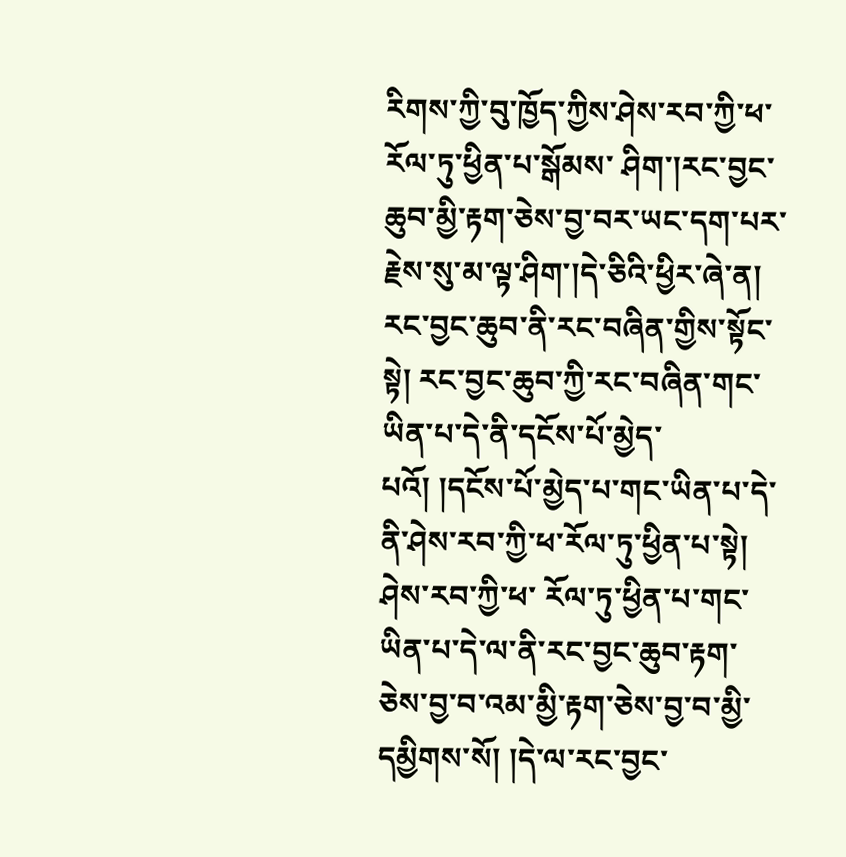རིགས་ཀྱི་བུ་ཁྱོད་ཀྱིས་ཤེས་རབ་ཀྱི་ཕ་རོལ་ཏུ་ཕྱིན་པ་སྒོམས་ ཤིག་།རང་བྱང་ཆུབ་མྱི་རྟག་ཅེས་བྱ་བར་ཡང་དག་པར་རྗེས་སུ་མ་ལྟ་ཤིག་།དེ་ཅིའི་ཕྱིར་ཞེ་ན། རང་བྱང་ཆུབ་ནི་རང་བཞིན་གྱིས་སྟོང་སྟེ། རང་བྱང་ཆུབ་ཀྱི་རང་བཞིན་གང་ཡིན་པ་དེ་ནི་དངོས་པོ་མྱེད་པའོ། །དངོས་པོ་མྱེད་པ་གང་ཡིན་པ་དེ་ནི་ཤེས་རབ་ཀྱི་ཕ་རོལ་ཏུ་ཕྱིན་པ་སྟེ། ཤེས་རབ་ཀྱི་ཕ་ རོལ་ཏུ་ཕྱིན་པ་གང་ཡིན་པ་དེ་ལ་ནི་རང་བྱང་ཆུབ་རྟག་ཅེས་བྱ་བ་འམ་མྱི་རྟག་ཅེས་བྱ་བ་མྱི་དམྱིགས་སོ། །དེ་ལ་རང་བྱང་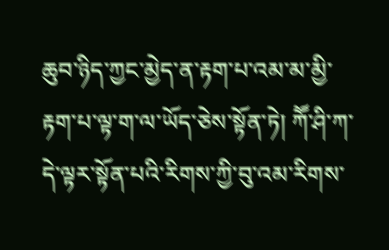ཆུབ་ཉིད་ཀྱང་མྱེད་ན་རྟག་པ་འམ་མ་མྱི་རྟག་པ་ལྟ་ག་ལ་ཡོད་ཅེས་སྟོན་ཏེ། ཀཽ་ཤི་ཀ་དེ་ལྟར་སྟོན་པའི་རིགས་ཀྱི་བུ་འམ་རིགས་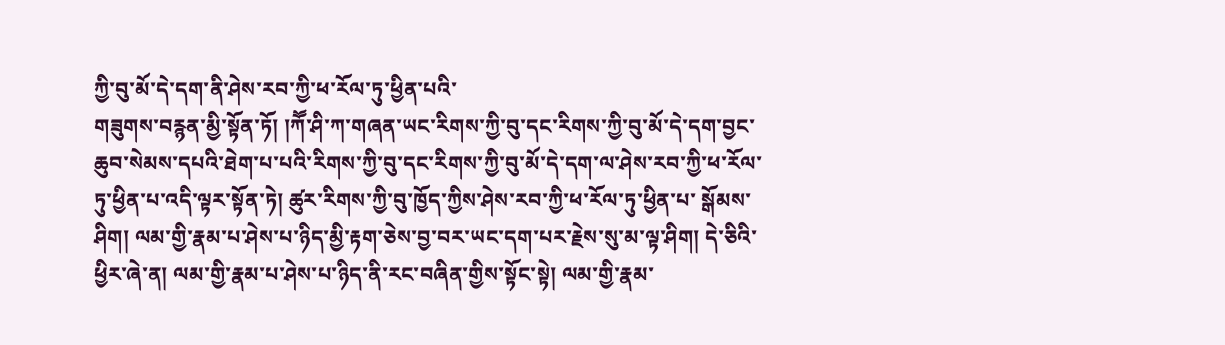ཀྱི་བུ་མོ་དེ་དག་ནི་ཤེས་རབ་ཀྱི་ཕ་རོལ་ཏུ་ཕྱིན་པའི་
གཟུགས་བརྙན་མྱི་སྟོན་ཏོ། །ཀཽ་ཤི་ཀ་གཞན་ཡང་རིགས་ཀྱི་བུ་དང་རིགས་ཀྱི་བུ་མོ་དེ་དག་བྱང་ཆུབ་སེམས་དཔའི་ཐེག་པ་པའི་རིགས་ཀྱི་བུ་དང་རིགས་ཀྱི་བུ་མོ་དེ་དག་ལ་ཤེས་རབ་ཀྱི་ཕ་རོལ་ཏུ་ཕྱིན་པ་འདི་ལྟར་སྟོན་ཏེ། ཚུར་རིགས་ཀྱི་བུ་ཁྱོད་ཀྱིས་ཤེས་རབ་ཀྱི་ཕ་རོལ་ཏུ་ཕྱིན་པ་ སྒོམས་ཤིག། ལམ་གྱི་རྣམ་པ་ཤེས་པ་ཉིད་མྱི་རྟག་ཅེས་བྱ་བར་ཡང་དག་པར་རྗེས་སུ་མ་ལྟ་ཤིག། དེ་ཅིའི་ཕྱིར་ཞེ་ན། ལམ་གྱི་རྣམ་པ་ཤེས་པ་ཉིད་ནི་རང་བཞིན་གྱིས་སྟོང་སྟེ། ལམ་གྱི་རྣམ་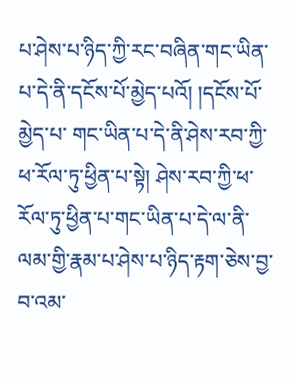པ་ཤེས་པ་ཉིད་ཀྱི་རང་བཞིན་གང་ཡིན་པ་དེ་ནི་དངོས་པོ་མྱེད་པའོ། །དངོས་པོ་མྱེད་པ་ གང་ཡིན་པ་དེ་ནི་ཤེས་རབ་ཀྱི་ཕ་རོལ་ཏུ་ཕྱིན་པ་སྟེ། ཤེས་རབ་ཀྱི་ཕ་རོལ་ཏུ་ཕྱིན་པ་གང་ཡིན་པ་དེ་ལ་ནི་ལམ་གྱི་རྣམ་པ་ཤེས་པ་ཉིད་རྟག་ཅེས་བྱ་བ་འམ་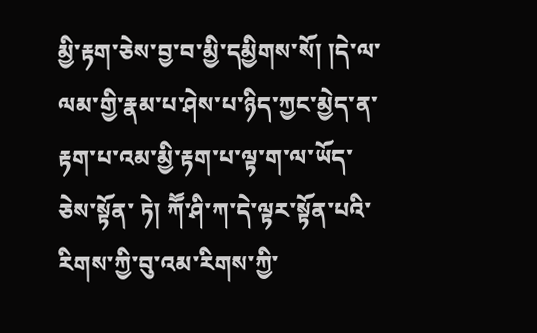མྱི་རྟག་ཅེས་བྱ་བ་མྱི་དམྱིགས་སོ། །དེ་ལ་ལམ་གྱི་རྣམ་པ་ཤེས་པ་ཉིད་ཀྱང་མྱེད་ན་རྟག་པ་འམ་མྱི་རྟག་པ་ལྟ་ག་ལ་ཡོད་ཅེས་སྟོན་ ཏེ། ཀཽ་ཤི་ཀ་དེ་ལྟར་སྟོན་པའི་རིགས་ཀྱི་བུ་འམ་རིགས་ཀྱི་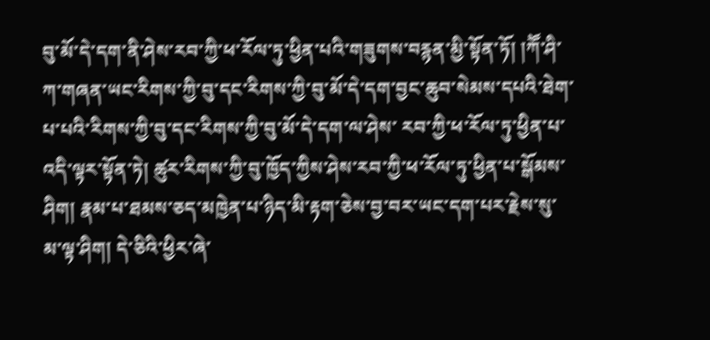བུ་མོ་དེ་དག་ནི་ཤེས་རབ་ཀྱི་ཕ་རོལ་ཏུ་ཕྱིན་པའི་གཟུགས་བརྙན་མྱི་སྟོན་ཏོ། །ཀཽ་ཤི་ཀ་གཞན་ཡང་རིགས་ཀྱི་བུ་དང་རིགས་ཀྱི་བུ་མོ་དེ་དག་བྱང་ཆུབ་སེམས་དཔའི་ཐེག་པ་པའི་རིགས་ཀྱི་བུ་དང་རིགས་ཀྱི་བུ་མོ་དེ་དག་ལ་ཤེས་ རབ་ཀྱི་ཕ་རོལ་ཏུ་ཕྱིན་པ་འདི་ལྟར་སྟོན་ཏེ། ཚུར་རིགས་ཀྱི་བུ་ཁྱོད་ཀྱིས་ཤེས་རབ་ཀྱི་ཕ་རོལ་ཏུ་ཕྱིན་པ་སྒོམས་ཤིག། རྣམ་པ་ཐམས་ཅད་མཁྱེན་པ་ཉིད་མི་རྟག་ཅེས་བྱ་བར་ཡང་དག་པར་རྗེས་སུ་མ་ལྟ་ཤིག། དེ་ཅིའི་ཕྱིར་ཞེ་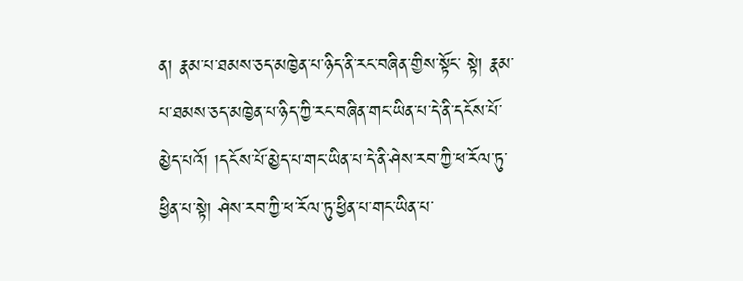ན། རྣམ་པ་ཐམས་ཅད་མཁྱེན་པ་ཉིད་ནི་རང་བཞིན་གྱིས་སྟོང་ སྟེ། རྣམ་པ་ཐམས་ཅད་མཁྱེན་པ་ཉིད་ཀྱི་རང་བཞིན་གང་ཡིན་པ་དེ་ནི་དངོས་པོ་མྱེད་པའོ། །དངོས་པོ་མྱེད་པ་གང་ཡིན་པ་དེ་ནི་ཤེས་རབ་ཀྱི་ཕ་རོལ་ཏུ་ཕྱིན་པ་སྟེ། ཤེས་རབ་ཀྱི་ཕ་རོལ་ཏུ་ཕྱིན་པ་གང་ཡིན་པ་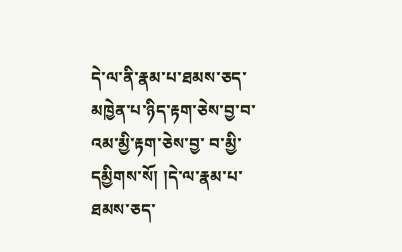དེ་ལ་ནི་རྣམ་པ་ཐམས་ཅད་མཁྱེན་པ་ཉིད་རྟག་ཅེས་བྱ་བ་འམ་མྱི་རྟག་ཅེས་བྱ་ བ་མྱི་དམྱིགས་སོ། །དེ་ལ་རྣམ་པ་ཐམས་ཅད་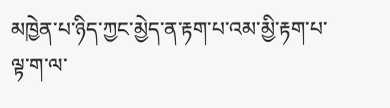མཁྱེན་པ་ཉིད་ཀྱང་མྱེད་ན་རྟག་པ་འམ་མྱི་རྟག་པ་ལྟ་ག་ལ་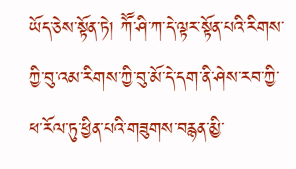ཡོད་ཅེས་སྟོན་ཏེ། ཀཽ་ཤི་ཀ་དེ་ལྟར་སྟོན་པའི་རིགས་ཀྱི་བུ་འམ་རིགས་ཀྱི་བུ་མོ་དེ་དག་ནི་ཤེས་རབ་ཀྱི་ཕ་རོལ་ཏུ་ཕྱིན་པའི་གཟུགས་བརྙན་མྱི་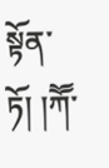སྟོན་ཏོ། །ཀཽ་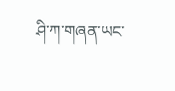ཤི་ཀ་གཞན་ཡང་